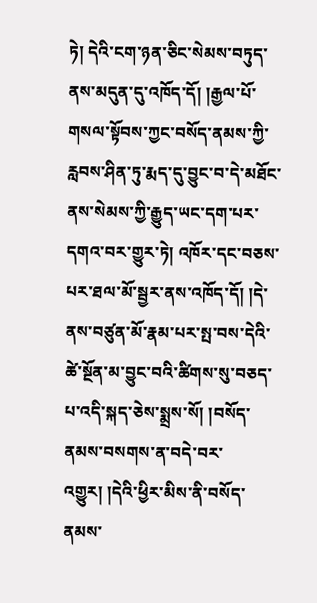ཏེ། དེའི་ངག་ཉན་ཅིང་སེམས་བཏུད་ནས་མདུན་དུ་འཁོད་དོ། །རྒྱལ་པོ་གསལ་སྟོབས་ཀྱང་བསོད་ནམས་ཀྱི་རླབས་ཤིན་ཏུ་རྨད་དུ་བྱུང་བ་དེ་མཐོང་ནས་སེམས་ཀྱི་རྒྱུད་ཡང་དག་པར་དགའ་བར་གྱུར་ཏེ། འཁོར་དང་བཅས་པར་ཐལ་མོ་སྦྱར་ནས་འཁོད་དོ། །དེ་ནས་བཙུན་མོ་རྣམ་པར་སྤ་བས་དེའི་ཚེ་སྔོན་མ་བྱུང་བའི་ཚིགས་སུ་བཅད་པ་འདི་སྐད་ཅེས་སྨྲས་སོ། །བསོད་ནམས་བསགས་ན་བདེ་བར་འགྱུར། །དེའི་ཕྱིར་མིས་ནི་བསོད་ནམས་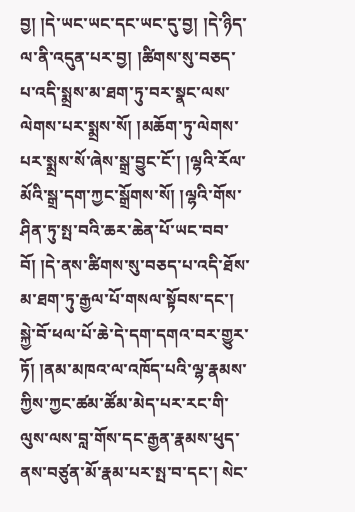བྱ། །དེ་ཡང་ཡང་དང་ཡང་དུ་བྱ། །དེ་ཉིད་ལ་ནི་འདུན་པར་བྱ། །ཚིགས་སུ་བཅད་པ་འདི་སྨྲས་མ་ཐག་ཏུ་བར་སྣང་ལས་ལེགས་པར་སྨྲས་སོ། །མཆོག་ཏུ་ལེགས་པར་སྨྲས་སོ་ཞེས་སྒྲ་བྱུང་ངོ་། །ལྷའི་རོལ་མོའི་སྒྲ་དག་ཀྱང་སྒྲོགས་སོ། །ལྷའི་གོས་ཤིན་ཏུ་སྤ་བའི་ཆར་ཆེན་པོ་ཡང་བབ་བོ། །དེ་ནས་ཚིགས་སུ་བཅད་པ་འདི་ཐོས་མ་ཐག་ཏུ་རྒྱལ་པོ་གསལ་སྟོབས་དང་། སྐྱེ་བོ་ཕལ་པོ་ཆེ་དེ་དག་དགའ་བར་གྱུར་ཏོ། །ནམ་མཁའ་ལ་འཁོད་པའི་ལྷ་རྣམས་ཀྱིས་ཀྱང་ཚམ་ཚོམ་མེད་པར་རང་གི་ལུས་ལས་བླ་གོས་དང་རྒྱན་རྣམས་ཕུད་ནས་བཙུན་མོ་རྣམ་པར་སྤ་བ་དང་། སེང་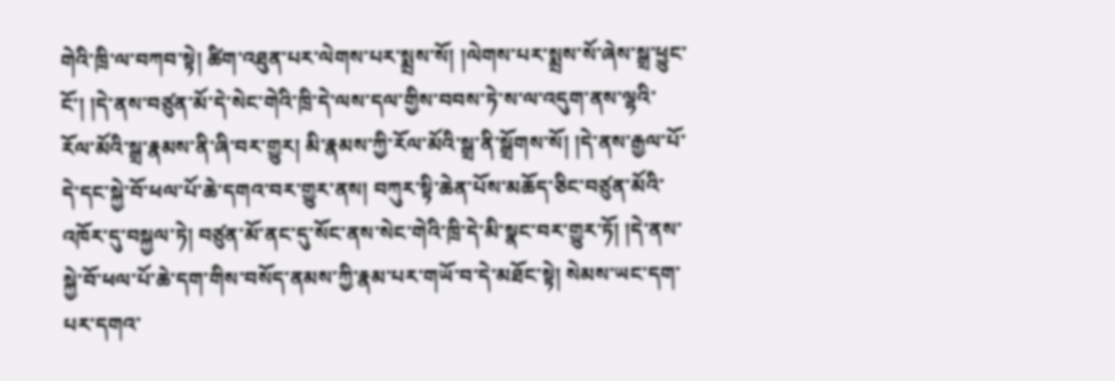གེའི་ཁྲི་ལ་བཀབ་སྟེ། ཚིག་འཐུན་པར་ལེགས་པར་སྨྲས་སོ། །ལེགས་པར་སྨྲས་སོ་ཞེས་སྒྲ་ཕྱུང་ངོ་། །དེ་ནས་བཙུན་མོ་དེ་སེང་གེའི་ཁྲི་དེ་ལས་དལ་གྱིས་བབས་ཏེ་ས་ལ་འདུག་ནས་ལྷའི་རོལ་མོའི་སྒྲ་རྣམས་ནི་ཞི་བར་གྱུར། མི་རྣམས་ཀྱི་རོལ་མོའི་སྒྲ་ནི་སྒྲོགས་སོ། །དེ་ནས་རྒྱལ་པོ་དེ་དང་སྐྱེ་བོ་ཕལ་པོ་ཆེ་དགའ་བར་གྱུར་ནས། བཀུར་སྟི་ཆེན་པོས་མཆོད་ཅིང་བཙུན་མོའི་འཁོར་དུ་བསྐྱལ་ཏེ། བཙུན་མོ་ནང་དུ་སོང་ནས་སེང་གེའི་ཁྲི་དེ་མི་སྣང་བར་གྱུར་ཏོ། །དེ་ནས་སྐྱེ་བོ་ཕལ་པོ་ཆེ་དག་གིས་བསོད་ནམས་ཀྱི་རྣམ་པར་གཡོ་བ་དེ་མཐོང་སྟེ། སེམས་ཡང་དག་པར་དགའ་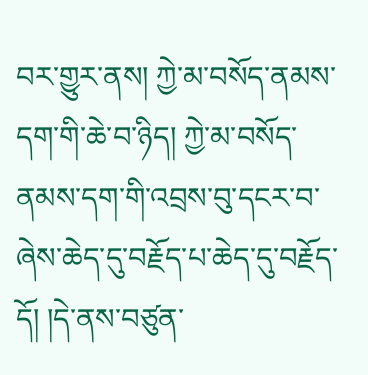བར་གྱུར་ནས། ཀྱེ་མ་བསོད་ནམས་དག་གི་ཆེ་བ་ཉིད། ཀྱེ་མ་བསོད་ནམས་དག་གི་འབྲས་བུ་དངར་བ་ཞེས་ཆེད་དུ་བརྗོད་པ་ཆེད་དུ་བརྗོད་དོ། །དེ་ནས་བཙུན་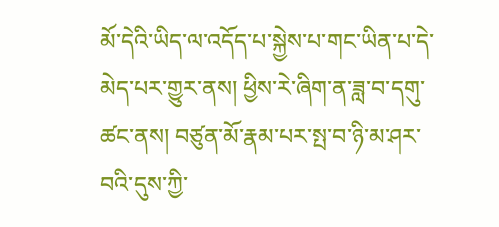མོ་དེའི་ཡིད་ལ་འདོད་པ་སྐྱེས་པ་གང་ཡིན་པ་དེ་མེད་པར་གྱུར་ནས། ཕྱིས་རེ་ཞིག་ན་ཟླ་བ་དགུ་ཚང་ནས། བཙུན་མོ་རྣམ་པར་སྤ་བ་ཉི་མ་ཤར་བའི་དུས་ཀྱི་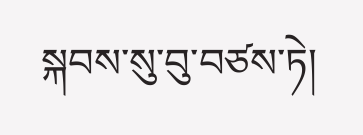སྐབས་སུ་བུ་བཙས་ཏེ།